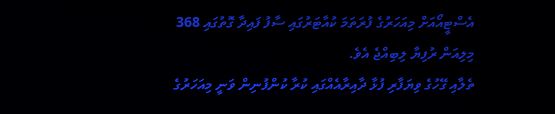އެސްޓީއޯއަށް މިއަހަރުގެ ފުރަތަމަ ކުއާޓަރުގައި ސާފު ފައިދާ ގޮތުގައި 368 މިލިއަން ރުފިޔާ ލިބިއްޖެ އެވެ.
ތެލާއި ގޭހުގެ ވިޔަފާރި ފުޅާ ދާއިރާއެއްގައި ކުރާ ކުންފުނިން ވަނީ މިއަހަރުގެ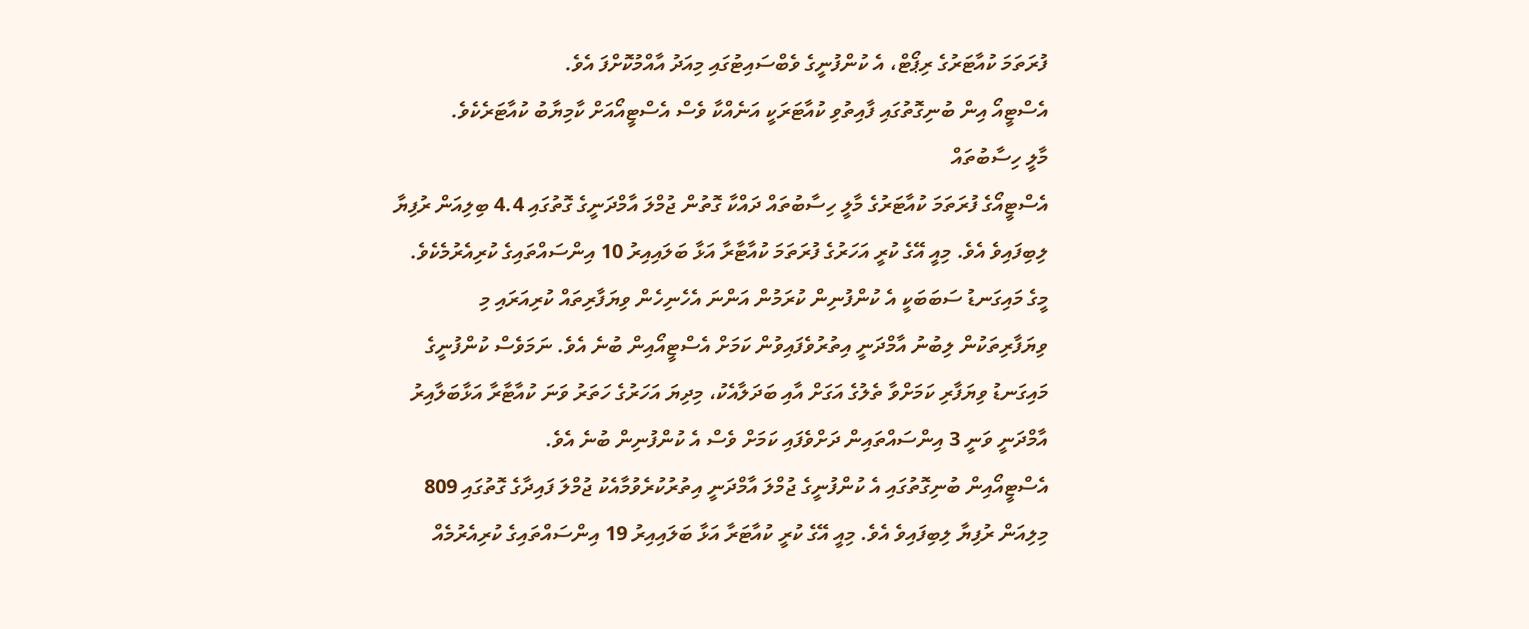ފުރަތަމަ ކުއާޓަރުގެ ރިޕޯޓް، އެ ކުންފުނީގެ ވެބްސައިޓުގައި މިއަދު އާއްމުކޮށްފަ އެވެ.
އެސްޓީއޯ އިން ބުނިގޮތުގައި ފާއިތުވި ކުއާޓަރަކީ އަނެއްކާ ވެސް އެސްޓީއޯއަށް ކާމިޔާބު ކުއާޓަރެކެވެ.
މާލީ ހިސާބުތައް
އެސްޓީއޯގެ ފުރަތަމަ ކުއާޓަރުގެ މާލީ ހިސާބުތައް ދައްކާ ގޮތުން ޖުމްލަ އާމްދަނީގެ ގޮތުގައި 4.4 ބިލިއަން ރުފިޔާ ލިބިފައިވެ އެވެ. މިއީ އޭގެ ކުރީ އަހަރުގެ ފުރަތަމަ ކުއާޓާރާ އަޅާ ބަލައިއިރު 10 އިންސައްތައިގެ ކުރިއެރުމެކެވެ. މީގެ މައިގަނޑު ސަބަބަކީ އެ ކުންފުނިން ކުރަމުން އަންނަ އެހެނިހެން ވިޔަފާރިތައް ކުރިއަރައި މި ވިޔަފާރިތަކުން ލިބުނު އާމްދަނީ އިތުރުވެފައިވުން ކަމަށް އެސްޓީއޯއިން ބުނެ އެވެ. ނަމަވެސް ކުންފުނީގެ މައިގަނޑު ވިޔަފާރި ކަމަށްވާ ތެލުގެ އަގަށް އާއި ބަދަލާއެކު، މިދިޔަ އަހަރުގެ ހަތަރު ވަނަ ކުއާޓާރާ އަޅާބަލާއިރު އާމްދަނީ ވަނީ 3 އިންސައްތައިން ދަށްވެފައި ކަމަށް ވެސް އެ ކުންފުނިން ބުނެ އެވެ.
އެސްޓީއޯއިން ބުނިގޮތުގައި އެ ކުންފުނީގެ ޖުމްލަ އާމްދަނީ އިތުރުކުރެވުމާއެކު ޖުމްލަ ފައިދާގެ ގޮތުގައި 809 މިލިއަން ރުފިޔާ ލިބިފައިވެ އެވެ. މިއީ އޭގެ ކުރީ ކުއާޓަރާ އަޅާ ބަލައިއިރު 19 އިންސައްތައިގެ ކުރިއެރުމެއް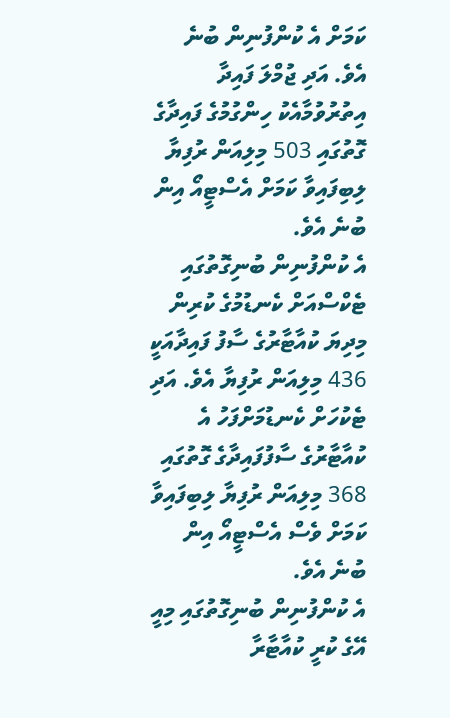ކަމަށް އެ ކުންފުނިން ބުނެ އެވެ. އަދި ޖުމްލަ ފައިދާ އިތުރުވުމާއެކު ހިންގުމުގެ ފައިދާގެ ގޮތުގައި 503 މިލިއަން ރުފިޔާ ލިބިފައިވާ ކަމަށް އެސްޓީއޯ އިން ބުނެ އެވެ.
އެ ކުންފުނިން ބުނިގޮތުގައި ޓެކްސްއަށް ކެނޑުމުގެ ކުރިން މިދިޔަ ކުއާޓާރުގެ ސާފު ފައިދާއަކީ 436 މިލިއަން ރުފިޔާ އެވެ. އަދި ޓެކުހަށް ކެނޑުމަށްފަހު އެ ކުއާޓާރުގެ ސާފުފައިދާގެ ގޮތުގައި 368 މިލިއަން ރުފިޔާ ލިބިފައިވާ ކަމަށް ވެސް އެސްޓީއޯ އިން ބުނެ އެވެ.
އެ ކުންފުނިން ބުނިގޮތުގައި މިއީ އޭގެ ކުރީ ކުއާޓާރާ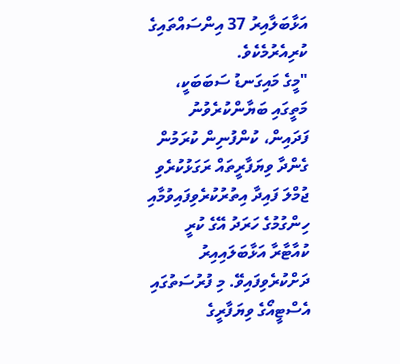އަޅާބަލާއިރު 37 އިންސައްތައިގެ ކުރިއެރުމެކެވެ.
"މީގެ މައިގަނޑު ސަބަބަކީ، މަތީގައި ބަޔާންކުރެވުނު ފަދައިން، ކުންފުނިން ކުރަމުން ގެންދާ ވިޔަފާރީތައް ރަގަޅުކުރެވި ޖުމްލަ ފައިދާ އިތުރުކުރެވިފައިވުމާއި ހިންގުމުގެ ހަރަދު އޭގެ ކުރީ ކުއާޓާރާ އަޅާބަލައިއިރު ދަށްކުރެވިފައިވޭ. މި ފުރުސަތުގައި އެސްޓީއޯގެ ވިޔަފާރީގެ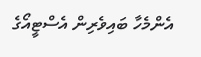އެންމެހާ ބައިވެރިން އެސްޓީއޯގެ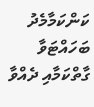ކަންކަމާމެދު ބަހައްޓަވާ ގާތްކަމާއި ދެއްވާ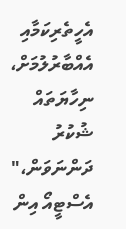އެހީތެރިކަމާއި އެއްބާރުލުމަށް، ނިހާޔަތައް ޝުކުރު ދަންނަވަން،" އެސްޓީއޯ އިން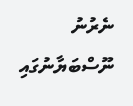ނެރުނު ނޫސްބަޔާނުގައި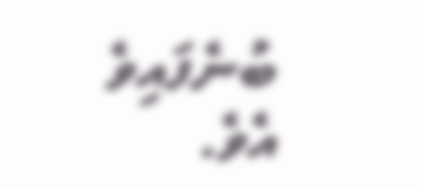ބުނެފައިވެ އެވެ.